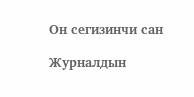Он сегизинчи сан

Журналдын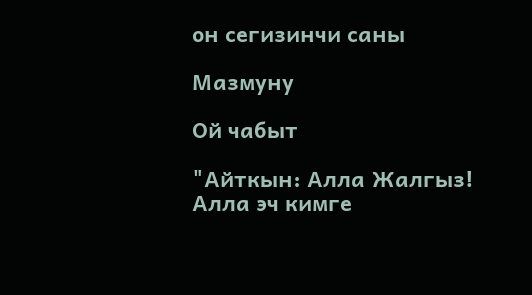он сегизинчи саны

Мазмуну

Ой чабыт

"Айткын: Алла Жалгыз!
Алла эч кимге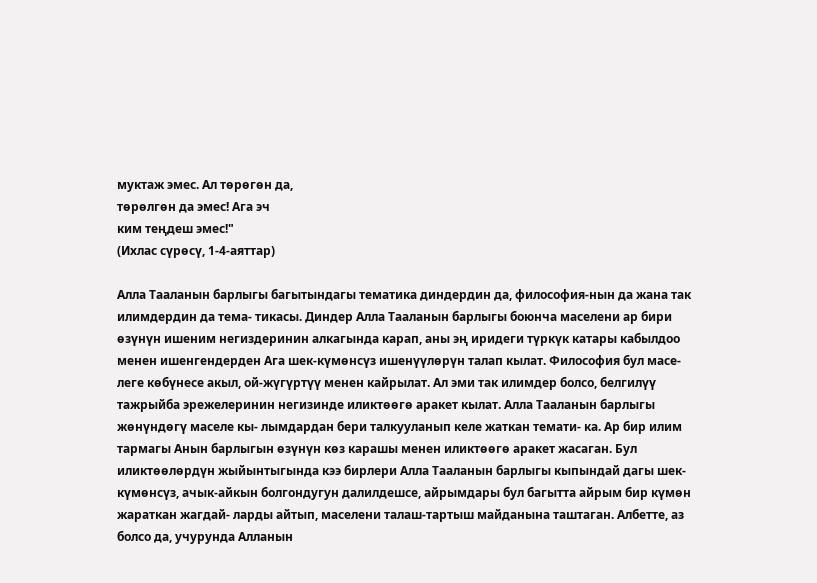муктаж эмес. Ал төрөгөн да,
төрөлгөн да эмес! Ага эч
ким теңдеш эмес!"
(Ихлас сүрөсү, 1-4-аяттар)

Алла Тааланын барлыгы багытындагы тематика диндердин да, философия-нын да жана так илимдердин да тема- тикасы. Диндер Алла Тааланын барлыгы боюнча маселени ар бири өзүнүн ишеним негиздеринин алкагында карап, аны эң иридеги түркүк катары кабылдоо менен ишенгендерден Ага шек-күмөнсүз ишенүүлөрүн талап кылат. Философия бул масе- леге көбүнесе акыл, ой-жүгүртүү менен кайрылат. Ал эми так илимдер болсо, белгилүү тажрыйба эрежелеринин негизинде иликтөөгө аракет кылат. Алла Тааланын барлыгы жөнүндөгү маселе кы- лымдардан бери талкууланып келе жаткан темати- ка. Ар бир илим тармагы Анын барлыгын өзүнүн көз карашы менен иликтөөгө аракет жасаган. Бул иликтөөлөрдүн жыйынтыгында кээ бирлери Алла Тааланын барлыгы кыпындай дагы шек-күмөнсүз, ачык-айкын болгондугун далилдешсе, айрымдары бул багытта айрым бир күмөн жараткан жагдай- ларды айтып, маселени талаш-тартыш майданына таштаган. Албетте, аз болсо да, учурунда Алланын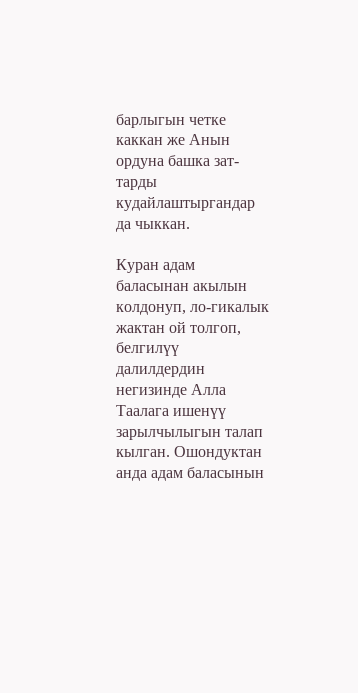барлыгын четке каккан же Анын ордуна башка зат- тарды кудайлаштыргандар да чыккан.

Куран адам баласынан акылын колдонуп, ло-гикалык жактан ой толгоп, белгилүү далилдердин негизинде Алла Таалага ишенүү зарылчылыгын талап кылган. Ошондуктан анда адам баласынын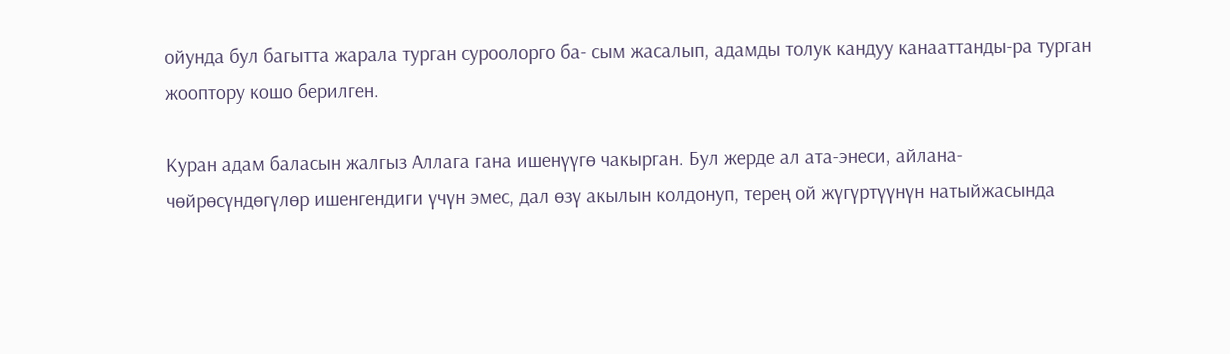ойунда бул багытта жарала турган суроолорго ба- сым жасалып, адамды толук кандуу канааттанды-ра турган жооптору кошо берилген.

Куран адам баласын жалгыз Аллага гана ишенүүгө чакырган. Бул жерде ал ата-энеси, айлана-чөйрөсүндөгүлөр ишенгендиги үчүн эмес, дал өзү акылын колдонуп, терең ой жүгүртүүнүн натыйжасында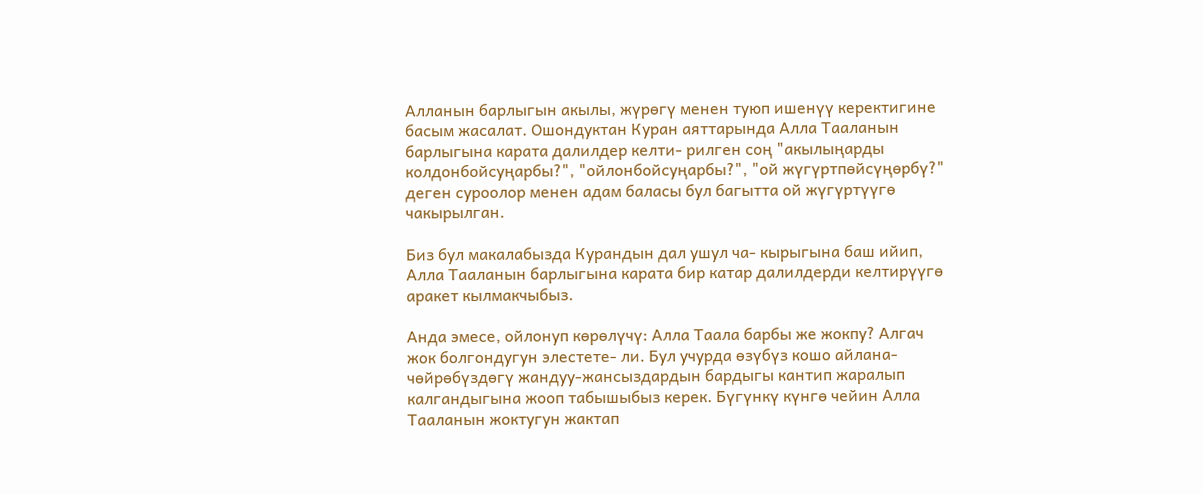Алланын барлыгын акылы, жүрөгү менен туюп ишенүү керектигине басым жасалат. Ошондуктан Куран аяттарында Алла Тааланын барлыгына карата далилдер келти- рилген соң "акылыңарды колдонбойсуңарбы?", "ойлонбойсуңарбы?", "ой жүгүртпөйсүңөрбү?" деген суроолор менен адам баласы бул багытта ой жүгүртүүгө чакырылган.

Биз бул макалабызда Курандын дал ушул ча- кырыгына баш ийип, Алла Тааланын барлыгына карата бир катар далилдерди келтирүүгө аракет кылмакчыбыз.

Анда эмесе, ойлонуп көрөлүчү: Алла Таала барбы же жокпу? Алгач жок болгондугун элестете- ли. Бул учурда өзүбүз кошо айлана-чөйрөбүздөгү жандуу-жансыздардын бардыгы кантип жаралып калгандыгына жооп табышыбыз керек. Бүгүнкү күнгө чейин Алла Тааланын жоктугун жактап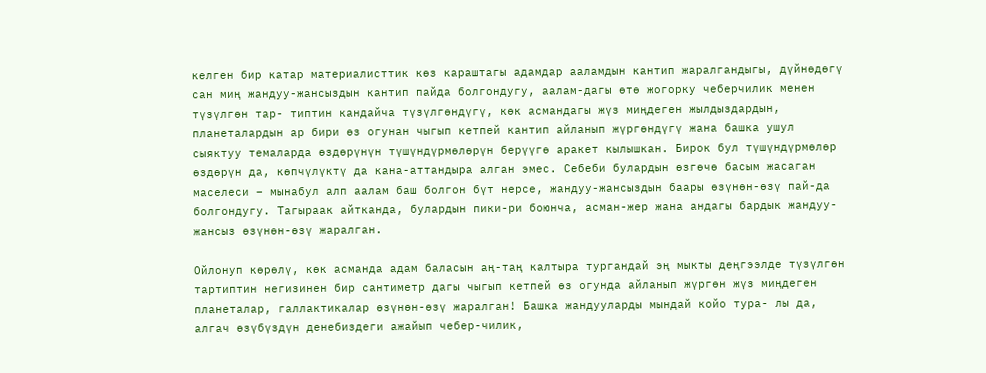келген бир катар материалисттик көз караштагы адамдар ааламдын кантип жаралгандыгы, дүйнөдөгү сан миң жандуу-жансыздын кантип пайда болгондугу, аалам-дагы өтө жогорку чеберчилик менен түзүлгөн тар- типтин кандайча түзүлгөндүгү, көк асмандагы жүз миңдеген жылдыздардын, планеталардын ар бири өз огунан чыгып кетпей кантип айланып жүргөндүгү жана башка ушул сыяктуу темаларда өздөрүнүн түшүндүрмөлөрүн берүүгө аракет кылышкан. Бирок бул түшүндүрмөлөр өздөрүн да, көпчүлүктү да кана-аттандыра алган эмес. Себеби булардын өзгөчө басым жасаган маселеси – мынабул алп аалам баш болгон бүт нерсе, жандуу-жансыздын баары өзүнөн-өзү пай-да болгондугу. Тагыраак айтканда, булардын пики-ри боюнча, асман-жер жана андагы бардык жандуу-жансыз өзүнөн-өзү жаралган.

Ойлонуп көрөлү, көк асманда адам баласын аң-таң калтыра тургандай эң мыкты деңгээлде түзүлгөн тартиптин негизинен бир сантиметр дагы чыгып кетпей өз огунда айланып жүргөн жүз миңдеген планеталар, галлактикалар өзүнөн-өзү жаралган! Башка жандууларды мындай койо тура- лы да, алгач өзүбүздүн денебиздеги ажайып чебер-чилик,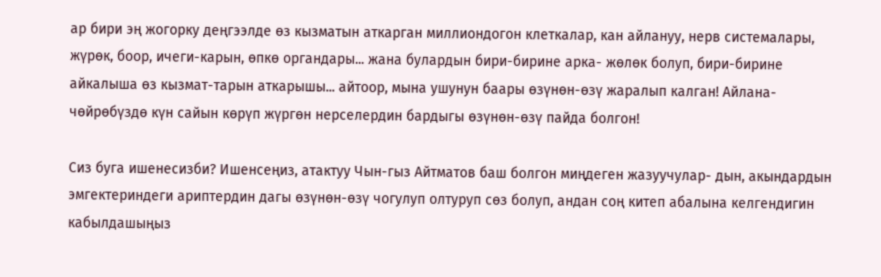ар бири эң жогорку деңгээлде өз кызматын аткарган миллиондогон клеткалар, кан айлануу, нерв системалары, жүрөк, боор, ичеги-карын, өпкө органдары... жана булардын бири-бирине арка- жөлөк болуп, бири-бирине айкалыша өз кызмат-тарын аткарышы... айтоор, мына ушунун баары өзүнөн-өзү жаралып калган! Айлана-чөйрөбүздө күн сайын көрүп жүргөн нерселердин бардыгы өзүнөн-өзү пайда болгон!

Сиз буга ишенесизби? Ишенсеңиз, атактуу Чын-гыз Айтматов баш болгон миңдеген жазуучулар- дын, акындардын эмгектериндеги ариптердин дагы өзүнөн-өзү чогулуп олтуруп сөз болуп, андан соң китеп абалына келгендигин кабылдашыңыз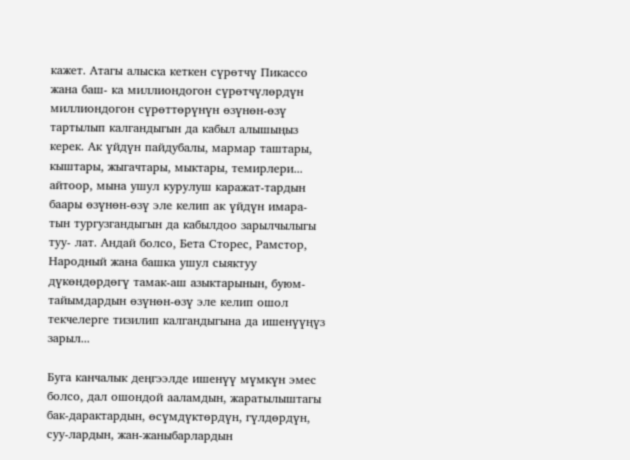кажет. Атагы алыска кеткен сүрөтчү Пикассо жана баш- ка миллиондогон сүрөтчүлөрдүн миллиондогон сүрөттөрүнүн өзүнөн-өзү тартылып калгандыгын да кабыл алышыңыз керек. Ак үйдүн пайдубалы, мармар таштары, кыштары, жыгачтары, мыктары, темирлери... айтоор, мына ушул курулуш каражат-тардын баары өзүнөн-өзү эле келип ак үйдүн имара- тын тургузгандыгын да кабылдоо зарылчылыгы туу- лат. Андай болсо, Бета Сторес, Рамстор, Народный жана башка ушул сыяктуу дүкөндөрдөгү тамак-аш азыктарынын, буюм-тайымдардын өзүнөн-өзү эле келип ошол текчелерге тизилип калгандыгына да ишенүүңүз зарыл...

Буга канчалык деңгээлде ишенүү мүмкүн эмес болсо, дал ошондой ааламдын, жаратылыштагы бак-дарактардын, өсүмдүктөрдүн, гүлдөрдүн, суу-лардын, жан-жаныбарлардын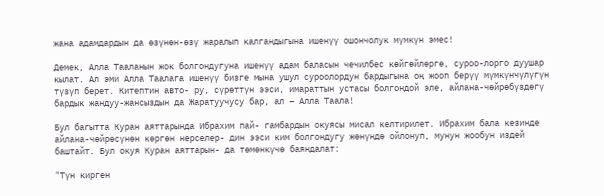жана адамдардын да өзүнөн-өзү жаралып калгандыгына ишенүү ошончолук мүмкүн эмес!

Демек, Алла Тааланын жок болгондугуна ишенүү адам баласын чечилбес көйгөйлөргө, суроо-лорго дуушар кылат. Ал эми Алла Таалага ишенүү бизге мына ушул суроолордун бардыгына оң жооп берүү мүмкүнчүлүгүн түзүп берет. Китептин авто- ру, сүрөттүн ээси, имараттын устасы болгондой эле, айлана-чөйрөбүздөгү бардык жандуу-жансыздын да Жаратуучусу бар, ал – Алла Таала!

Бул багытта Куран аяттарында Ибрахим пай- гамбардын окуясы мисал келтирилет. Ибрахим бала кезинде айлана-чөйрөсүнөн көргөн нерселер- дин ээси ким болгондугу жөнүндө ойлонуп, мунун жообун издей баштайт. Бул окуя Куран аяттарын- да төмөнкүчө баяндалат:

"Түн кирген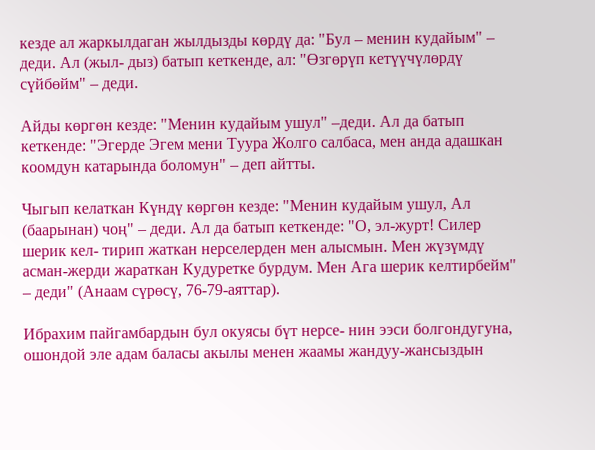кезде ал жаркылдаган жылдызды көрдү да: "Бул – менин кудайым" – деди. Ал (жыл- дыз) батып кеткенде, ал: "Өзгөрүп кетүүчүлөрдү сүйбөйм" – деди.

Айды көргөн кезде: "Менин кудайым ушул" –деди. Ал да батып кеткенде: "Эгерде Эгем мени Туура Жолго салбаса, мен анда адашкан коомдун катарында боломун" – деп айтты.

Чыгып келаткан Күндү көргөн кезде: "Менин кудайым ушул, Ал (баарынан) чоң" – деди. Ал да батып кеткенде: "О, эл-журт! Силер шерик кел- тирип жаткан нерселерден мен алысмын. Мен жүзүмдү асман-жерди жараткан Кудуретке бурдум. Мен Ага шерик келтирбейм" – деди" (Анаам сүрөсү, 76-79-аяттар).

Ибрахим пайгамбардын бул окуясы бүт нерсе- нин ээси болгондугуна, ошондой эле адам баласы акылы менен жаамы жандуу-жансыздын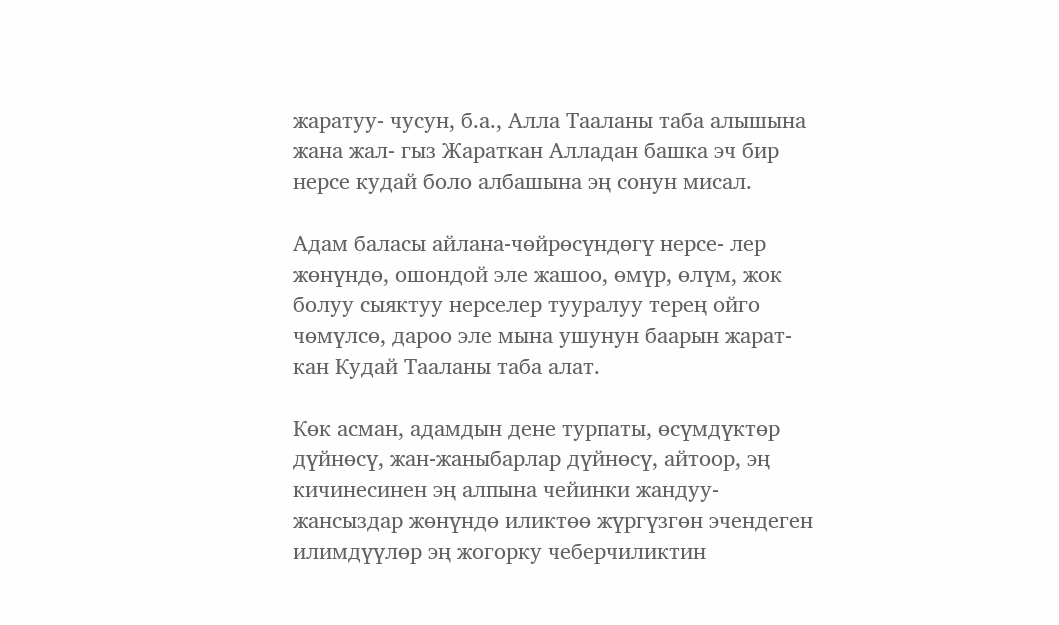жаратуу- чусун, б.а., Алла Тааланы таба алышына жана жал- гыз Жараткан Алладан башка эч бир нерсе кудай боло албашына эң сонун мисал.

Адам баласы айлана-чөйрөсүндөгү нерсе- лер жөнүндө, ошондой эле жашоо, өмүр, өлүм, жок болуу сыяктуу нерселер тууралуу терең ойго чөмүлсө, дароо эле мына ушунун баарын жарат- кан Кудай Тааланы таба алат.

Көк асман, адамдын дене турпаты, өсүмдүктөр дүйнөсү, жан-жаныбарлар дүйнөсү, айтоор, эң кичинесинен эң алпына чейинки жандуу- жансыздар жөнүндө иликтөө жүргүзгөн эчендеген илимдүүлөр эң жогорку чеберчиликтин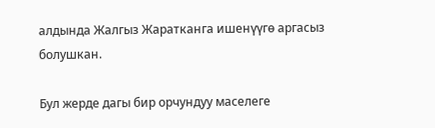алдында Жалгыз Жаратканга ишенүүгө аргасыз болушкан.

Бул жерде дагы бир орчундуу маселеге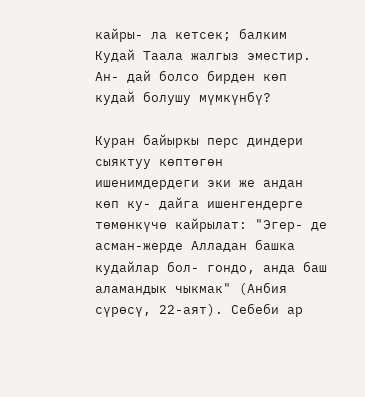кайры- ла кетсек; балким Кудай Таала жалгыз эместир. Ан- дай болсо бирден көп кудай болушу мүмкүнбү?

Куран байыркы перс диндери сыяктуу көптөгөн ишенимдердеги эки же андан көп ку- дайга ишенгендерге төмөнкүчө кайрылат: "Эгер- де асман-жерде Алладан башка кудайлар бол- гондо, анда баш аламандык чыкмак" (Анбия сүрөсү, 22-аят). Себеби ар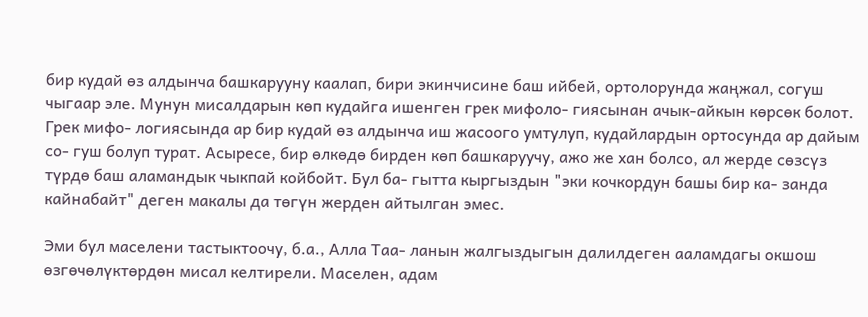бир кудай өз алдынча башкарууну каалап, бири экинчисине баш ийбей, ортолорунда жаңжал, согуш чыгаар эле. Мунун мисалдарын көп кудайга ишенген грек мифоло- гиясынан ачык-айкын көрсөк болот. Грек мифо- логиясында ар бир кудай өз алдынча иш жасоого умтулуп, кудайлардын ортосунда ар дайым со- гуш болуп турат. Асыресе, бир өлкөдө бирден көп башкаруучу, ажо же хан болсо, ал жерде сөзсүз түрдө баш аламандык чыкпай койбойт. Бул ба- гытта кыргыздын "эки кочкордун башы бир ка- занда кайнабайт" деген макалы да төгүн жерден айтылган эмес.

Эми бул маселени тастыктоочу, б.а., Алла Таа- ланын жалгыздыгын далилдеген ааламдагы окшош өзгөчөлүктөрдөн мисал келтирели. Маселен, адам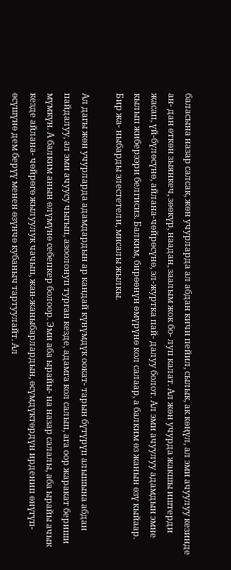баласына назар салсак, жөн учурларда ал абдан кичи пейил, сылык, ак көңүл, ал эми ачуулуу кезинде ан- дан өткөн зыянкеч, зөөкүр, наадан, заалым жок бо- луп калат. Ал жөн учурда жакшы иштерди жасап, үй-бүлөсүнө, айлана-чөйрөсүнө, эл-журтка пай- далуу болот. Ал эми ачуулуу адамдын эмне кылып жиберээри белгисиз. Балким, бирөөнүн өмүрүнө кол салаар, а балким өз жанын өзү кыйаар. Бир жа- ныбарды элестетели, мисалы жылкы.

Ал дагы жөн учурларда адамдардын ар кандай күнүмдүк оокат- тарын бүтүрүп алышына абдан пайдалуу, ал эми ачуусу чыгып, азоолонуп турган кезде, адамга кол салып, ага оор жаракат бериши мүмкүн. А балким анын өлүмүнө себепкер болоор. Эми аба ырайы- на назар салалы, аба ырайы ачык кезде айлана- чөйрөгө жылуулук чачып, жан-жаныбарлардын, өсүмдүктөрдүн ирденип өнүгүп-өсүшүнө дем берүү менен өзүнчө кубаныч тартуулайт. Ал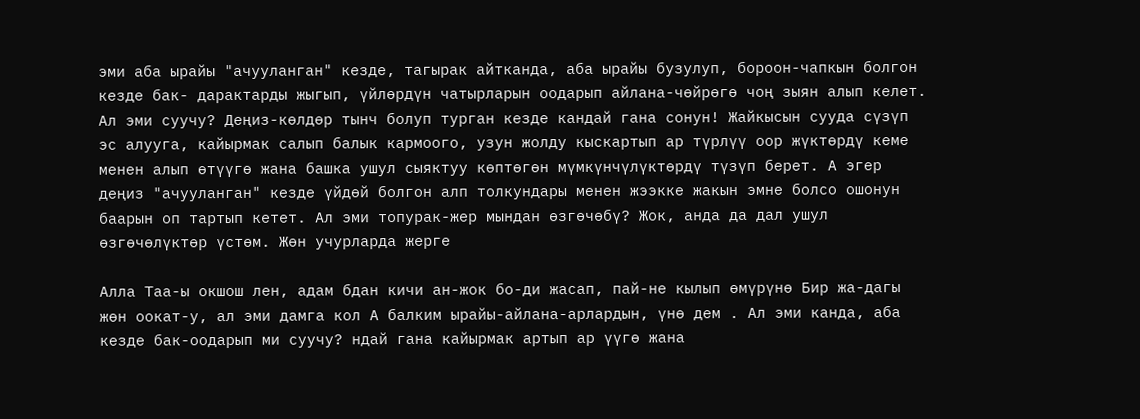эми аба ырайы "ачууланган" кезде, тагырак айтканда, аба ырайы бузулуп, бороон-чапкын болгон кезде бак- дарактарды жыгып, үйлөрдүн чатырларын оодарып айлана-чөйрөгө чоң зыян алып келет. Ал эми суучу? Деңиз-көлдөр тынч болуп турган кезде кандай гана сонун! Жайкысын сууда сүзүп эс алууга, кайырмак салып балык кармоого, узун жолду кыскартып ар түрлүү оор жүктөрдү кеме менен алып өтүүгө жана башка ушул сыяктуу көптөгөн мүмкүнчүлүктөрдү түзүп берет. А эгер деңиз "ачууланган" кезде үйдөй болгон алп толкундары менен жээкке жакын эмне болсо ошонун баарын оп тартып кетет. Ал эми топурак-жер мындан өзгөчөбү? Жок, анда да дал ушул өзгөчөлүктөр үстөм. Жөн учурларда жерге

Алла Таа-ы окшош лен, адам бдан кичи ан-жок бо-ди жасап, пай-не кылып өмүрүнө Бир жа-дагы жөн оокат-у, ал эми дамга кол А балким ырайы-айлана-арлардын, үнө дем . Ал эми канда, аба кезде бак-оодарып ми суучу? ндай гана кайырмак артып ар үүгө жана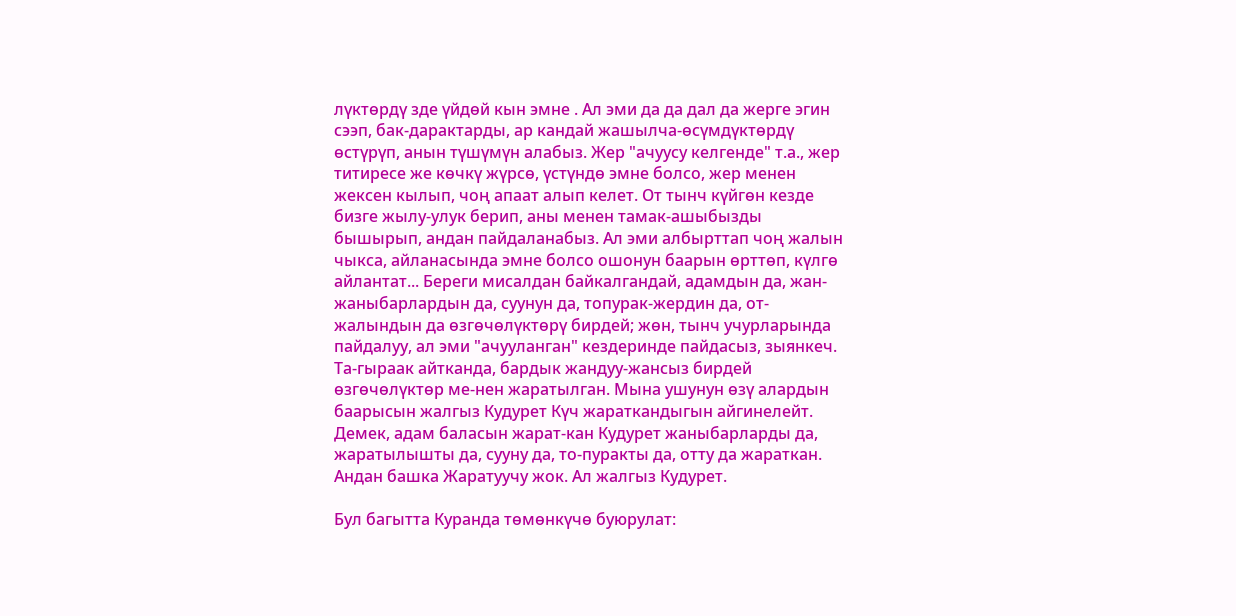лүктөрдү зде үйдөй кын эмне . Ал эми да да дал да жерге эгин сээп, бак-дарактарды, ар кандай жашылча-өсүмдүктөрдү өстүрүп, анын түшүмүн алабыз. Жер "ачуусу келгенде" т.а., жер титиресе же көчкү жүрсө, үстүндө эмне болсо, жер менен жексен кылып, чоң апаат алып келет. От тынч күйгөн кезде бизге жылу-улук берип, аны менен тамак-ашыбызды бышырып, андан пайдаланабыз. Ал эми албырттап чоң жалын чыкса, айланасында эмне болсо ошонун баарын өрттөп, күлгө айлантат... Береги мисалдан байкалгандай, адамдын да, жан-жаныбарлардын да, суунун да, топурак-жердин да, от-жалындын да өзгөчөлүктөрү бирдей; жөн, тынч учурларында пайдалуу, ал эми "ачууланган" кездеринде пайдасыз, зыянкеч. Та-гыраак айтканда, бардык жандуу-жансыз бирдей өзгөчөлүктөр ме-нен жаратылган. Мына ушунун өзү алардын баарысын жалгыз Кудурет Күч жараткандыгын айгинелейт. Демек, адам баласын жарат-кан Кудурет жаныбарларды да, жаратылышты да, сууну да, то-пуракты да, отту да жараткан. Андан башка Жаратуучу жок. Ал жалгыз Кудурет.

Бул багытта Куранда төмөнкүчө буюрулат: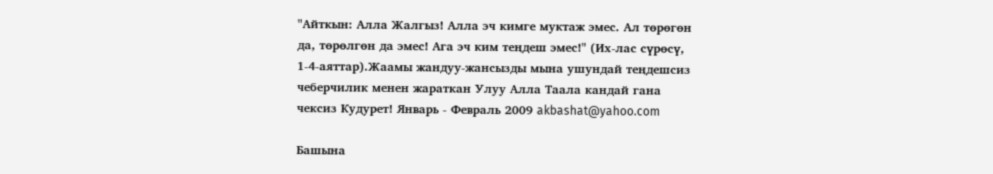"Айткын: Алла Жалгыз! Алла эч кимге муктаж эмес. Ал төрөгөн да, төрөлгөн да эмес! Ага эч ким теңдеш эмес!" (Их-лас сүрөсү, 1-4-аяттар).Жаамы жандуу-жансызды мына ушундай теңдешсиз чеберчилик менен жараткан Улуу Алла Таала кандай гана чексиз Кудурет! Январь - Февраль 2009 akbashat@yahoo.com

Башына